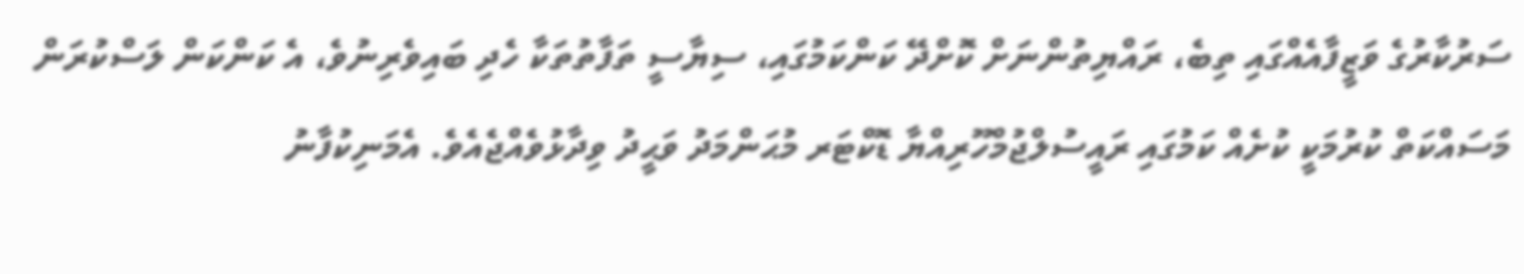ސަރުކާރުގެ ވަޒީފާއެއްގައި ތިބެ، ރައްޔިތުންނަށް ކޮށްދޭ ކަންކަމުގައި، ސިޔާސީ ތަފާތުތަކާ ހެދި ބައިވެރިނުވެ، އެ ކަންކަން ލަސްކުރަން މަސައްކަތް ކުރުމަކީ ކުށެއް ކަމުގައި ރައީސުލްޖުމްހޫރިއްޔާ ޑޮކްޓަރ މުޙަންމަދު ވަޙީދު ވިދާޅުވެއްޖެއެވެ. އެމަނިކުފާނު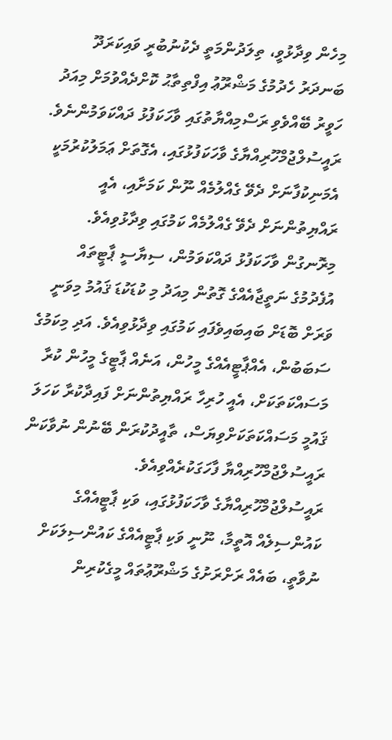މިހެން ވިދާޅުވީ، ތިލަދުންމަތީ ދެކުނުބުރީ ވައިކަރަދޫ ބަނދަރު ހެދުމުގެ މަޝްރޫޢު އިފްތިތާޙު ކޮށްދެއްވުމަށް މިއަދު ހަވީރު ބޭއްވެވި ރަސްމިއްޔާތުގައި ވާހަކަފުޅު ދައްކަވަމުންނެވެ.
ރައީސުލްޖުމްހޫރިއްޔާގެ ވާހަކަފުޅުގައި، އެގޮތަށް ޢަމަލުކުރުމަކީ އެމަނިކުފާނަށް ދެވޭ ގެއްލުމެއް ނޫން ކަމަށާއި، އެއީ ރައްޔިތުންނަށް ދެވޭ ގެއްލުމެއް ކަމުގައި ވިދާޅުވިއެވެ. މިރޮނގުން ވާހަކަފުޅު ދައްކަވަމުން، ސިޔާސީ ޕާޓީތައް އުފެދުމުގެ ނަތީޖާއެއްގެ ގޮތުން މިއަދު މި ކުޑަކުޑަ ޤައުމު މިވަނީ ވަރަށް ބޮޑަށް ބައިބައިވެފައި ކަމުގައި ވިދާޅުވިއެވެ. އަދި މިކަމުގެ ސަބަބުން، އެއްޕާޓީއެއްގެ މީހުން، އަނެއް ޕާޓީގެ މީހުން ކުރާ މަސައްކަތަކަށް، އެއީ ހުރިހާ ރައްޔިތުންނަށް ފައިދާކުރާ ކަހަލަ ޤައުމީ މަސައްކަތަކަށްވިޔަސް، ތާއީދުކުރަން ބޭނުން ނުވާކަން ރައީސުލްޖުމްހޫރިއްޔާ ފާހަގަކުރެއްވިއެވެ.
ރައީސުލްޖުމްހޫރިއްޔާގެ ވާހަކަފުޅުގައި، ވަކި ޕާޓީއެއްގެ ކައުންސިލެއް އޮތީމާ، ނޫނީ ވަކި ޕާޓީއެއްގެ ކައުންސިލަކަށް ނުވާތީ، ބައެއް ރަށްރަށުގެ މަޝްރޫޢުތައް މީގެކުރިން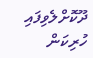ދޫކޮށްލެވިފައި ހުރިކަން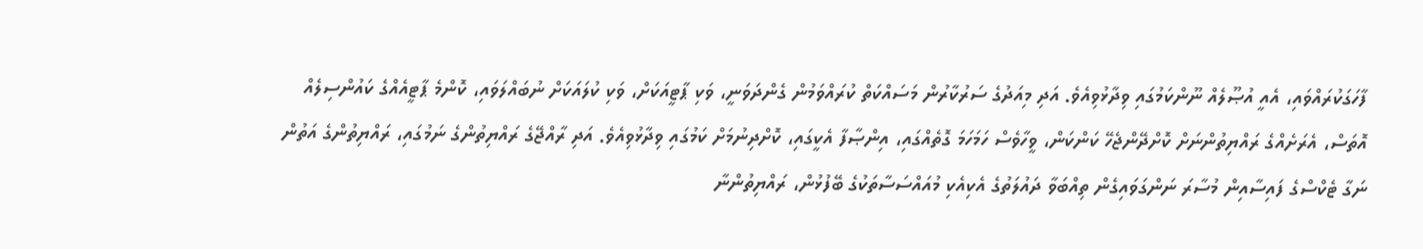ފާހަގަކުރައްވައި، އެއީ އުޞޫލެއް ނޫންކަމުގައި ވިދާޅުވިއެވެ. އަދި މިއަދުގެ ސަރުކާރުން މަސައްކަތް ކުރައްވަމުން ގެންދަވަނީ، ވަކި ޕާޓީއަކަށް، ވަކި ކުލައަކަށް ނުބައްލަވައި، ކޮންމެ ޕާޓީއެއްގެ ކައުންސިލެއް އޮތަސް، އެރަށެއްގެ ރައްޔިތުންނަށް ކޮށްދޭންޖެހޭ ކަންކަން، ވީހާވެސް ހަމަހަމަ ގޮތެއްގައި، އިންޞާފާ އެކީގައި، ކޮށްދިނުމަށް ކަމުގައި ވިދާޅުވިއެވެ. އަދި ރާއްޖޭގެ ރައްޔިތުންގެ ނަމުގައި، ރައްޔިތުންގެ އަތުން ނަގާ ޓެކްސްގެ ފައިސާއިން މުސާރަ ނަންގަވައިގެން ތިއްބަވާ ދައުލަތުގެ އެކިއެކި މުއައްސަސާތަކުގެ ބޭފުޅުން، ރައްޔިތުންނާ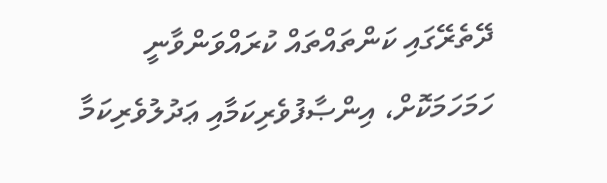ދޭތެރޭގައި ކަންތައްތައް ކުރައްވަންވާނީ ހަމަހަމަކޮށް، އިންޞާފުވެރިކަމާއި ޢަދުލުވެރިކަމާ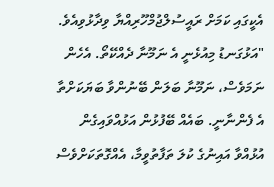އެކީގައި ކަމަށް ރައީސުލްޖުމްހޫރިއްޔާ ވިދާޅުވިއެވެ.
"އަޅުގަނޑު މިއުޅެނީ އެ ނަމޫނާ ދެއްކޭތޯ. އެހެން ނަމަވެސް، ނަމޫނާ ބަލަން ބޭނުންވާ ބަޔަކަށްތާ އެ ފެންނާނީ. ބައެއް ބޭފުޅުން އަޅުއްވައިގެން އުޅުއްވާ އައިނުގެ ކުލަ ތަފާތުވީމާ، އެއްގޮތަކަށްވެސް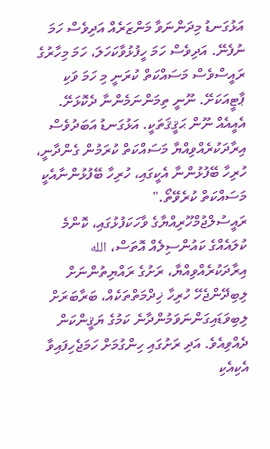އަޅުގަނޑު މިދަންނަވާ މަންޒަރެއް އަދިވެސް ހަމަ ނުފެނޭ. އަދިވެސް ހަމަ ހީފުޅުވާކަހަލަ، ހަމަ މިހާރުގެ ރައީސްވެސް މަސައްކަތް ކުރަނީ މި ހަމަ ވަކި ޕާޓީއަކަށޭ. ނޫނީ ތިމަންނަމެންނާ ދެކޮޅަށޭ. އެއީއެއް ނޫން ޙަޤީޤަތަކީ. އަޅުގަނޑު އަބަދުވެސް އިރާދަކުރެއްވިއްޔާ މަސައްކަތް ކުރަމުން ގެންދާނީ، ހުރިހާ ބޭފުޅުންނާ އެކީގައި، ހުރިހާ ބޭފުޅުންނާއެކީ މަސައްކަތް ކުރެވޭތޯ."
ރައީސުލްޖުމްހޫރިއްޔާގެ ވާހަކަފުޅުގައި، ކޮންމެ ކުލައެއްގެ ކައުންސިލެއް އޮތަސް، الله އިރާދަކުރެއްވިއްޔާ، ރަށުގެ ރައްޔިތުންނަށް ލިބިދޭންޖެހޭ ހުރިހާ ޚިދްމަތްތަކެއް، ބަރާބަރަށް ލިބިވަޑައިގަންނަވަމުންދާނެ ކަމުގެ ޔަޤީންކަން ދެއްވިއެވެ. އަދި ރަށުގައި ހިންގުމަށް ހަމަޖެހިފައިވާ އެކިއެކި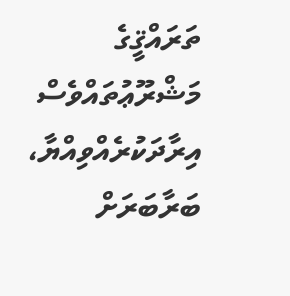ތަރައްޤީގެ މަޝްރޫޢުތައްވެސް އިރާދަކުރެއްވިއްޔާ، ބަރާބަރަށް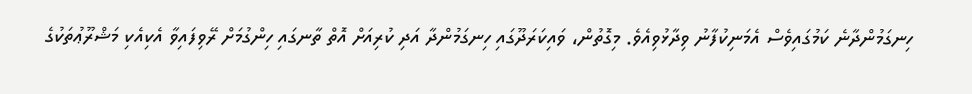ހިނގަމުންދާނެ ކަމުގައިވެސް އެމަނިކުފާނު ވިދާޅުވިއެވެ. މިގޮތުން، ވައިކަރަދޫގައި ހިނގަމުންދާ އަދި ކުރިއަށް އޮތް ތާނގައި ހިންގުމަށް ރޭވިފައިވާ އެކިއެކި މަޝްރޫޢުތަކުގެ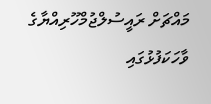މައްޗަށް ރައީސުލްޖުމްހޫރިއްޔާގެ ވާހަކަފުޅުގައި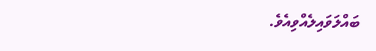ބައްލަވައިލެއްވިއެވެ.